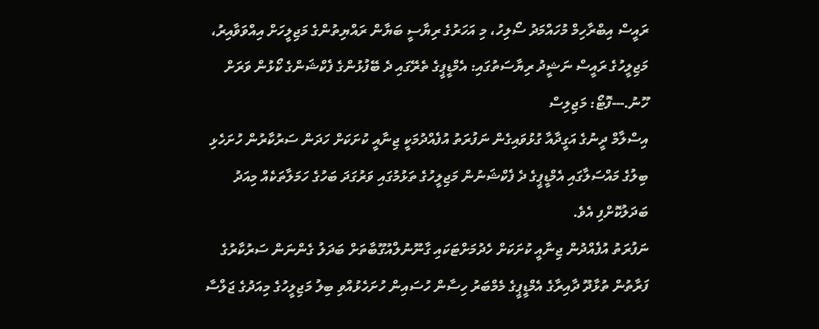ރައީސް އިބްރާހިމް މުހައްމަދު ސޯލިހު، މި އަހަރުގެ ރިޔާސީ ބަޔާން ރައްޔިތުންގެ މަޖިލީހަށް އިއްވަވާއިރު، މަޖިލީހުގެ ރައީސް ނަޝީދު ރިޔާސަތުގައި: އެމްޑީޕީގެ ތެރޭގައި ދެ ބޭފުޅުންގެ ފެކްޝަންގެ ކޯޅުން ވަރަށް ހޫނު.---ފޮޓޯ: މަޖިލިސް
އިސްލާމް ދީނުގެ އަގީދާއާ ގުޅުވައިގެން ނަފުރަތު އުފެއްދުމަކީ ޖިނާއީ ކުށަކަށް ހަދަން ސަރުކާރުން ހުށަހެޅި ބިލުގެ މައްސަލާގައި އެމްޑީޕީގެ ދެ ފެކްޝަނުން މަޖިލީހުގެ ތަޅުމުގައި ވަރުގަދަ ބަހުގެ ހަމަލާތަކެއް މިއަދު ބަދަލުކޮށްފި އެވެ.
ނަފުރަތު އުފެއްދުން ޖިނާއީ ކުށަކަށް ހެދުމަށްޓަކައި ގާނޫނުލްއުގޫބާތަށް ބަދަލު ގެންނަން ސަރުކާރުގެ ފަރާތުން ތުޅާދޫ ދާއިރާގެ އެމްޑީޕީގެ މެމްބަރު ހިސާން ހުސައިން ހުށަހެޅުއްވި ބިލު މަޖިލީހުގެ މިއަދުގެ ޖަލްސާ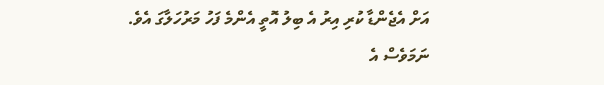އަށް އެޖެންޑާ ކުރި އިރު އެ ބިލު އޮތީ އެންމެ ފަހު މަރުހަލާގަ އެވެ. ނަމަވެސް އެ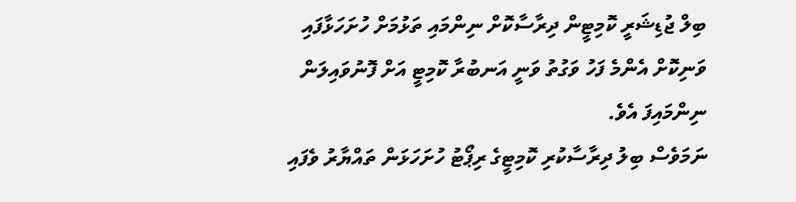ބިލް ޖުޑިޝަރީ ކޮމިޓީން ދިރާސާކޮށް ނިންމައި ތަޅުމަށް ހުށަހަޅާފައި ވަނިކޮށް އެންމެ ފަހު ވަގުތު ވަނީ އަނބުރާ ކޮމިޓީ އަށް ފޮނުވައިލަން ނިންމައިފަ އެވެ.
ނަމަވެސް ބިލު ދިރާސާކުރި ކޮމިޓީގެ ރިޕޯޓު ހުށަހަޅަން ތައްޔާރު ވެފައި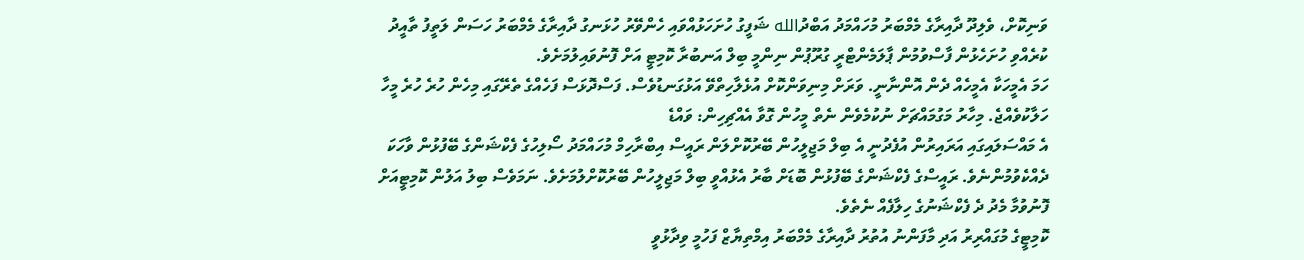ވަނިކޮށް، ވެލިދޫ ދާއިރާގެ މެމްބަރު މުހައްމަދު އަބްދުالله ޝަފީގު ހުށަހަޅުއްވައި ހެންވޭރު ހުޅަނގު ދާއިރާގެ މެމްބަރު ހަސަން ލަތީފު ތާއީދު ކުރެއްވި ހުށަހެޅުން ފާސްވުމުން ޕާލަމެންޓްރީ ގުރޫޕުން ނިންމީ ބިލް އަނބުރާ ކޮމިޓީ އަށް ފޮނުވައިލުމަށެވެ.
ހަމަ އެމީހަކާ އެމީހެއް ދެން އޮންނާނީ. ވަރަށް މިނިވަންކޮށް އުޅެލާހިތްވޭ އަޅުގަނޑުވެސް. ފަސްދޮޅަސް ފަހެއްގެ ތެރޭގައި މިހެން ހުރެ ހުރެ މީހާ ހަލާކުވެއްޖެ. މިހާރު މަގުމައްޗަށް ނުކުމެވެން ނެތް މީހުން ގޮވާ އެއްޗިހިން: ވައްޑެ
އެ މައްސަލައިގައި އަރައިރުން އުފެދުނީ އެ ބިލް މަޖިލީހުން ބޭރުކޮށްލަން ރައީސް އިބްރާހިމް މުހައްމަދު ސޯލިހުގެ ފެކްޝަންގެ ބޭފުޅުން ވާހަކަ ދެއްކެވުމުންނެވެ. ރައީސްގެ ފެކްޝަންގެ ބޭފުޅުން ބޮޑަށް ބާރު އެޅުއްވީ ބިލް މަޖިލީހުން ބޭރުކޮށްލުމަށެވެ. ނަމަވެސް ބިލު އަލުން ކޮމިޓީއަށް ފޮނުވުމާ މެދު ދެ ފެކްޝަނުގެ ހިލާފެއް ނެތެވެ.
ކޮމިޓީގެ މުގައްރިރު އަދި މާފަންނު އުތުރު ދާއިރާގެ މެމްބަރު އިމްތިޔާޒް ފަހުމީ ވިދާޅުވީ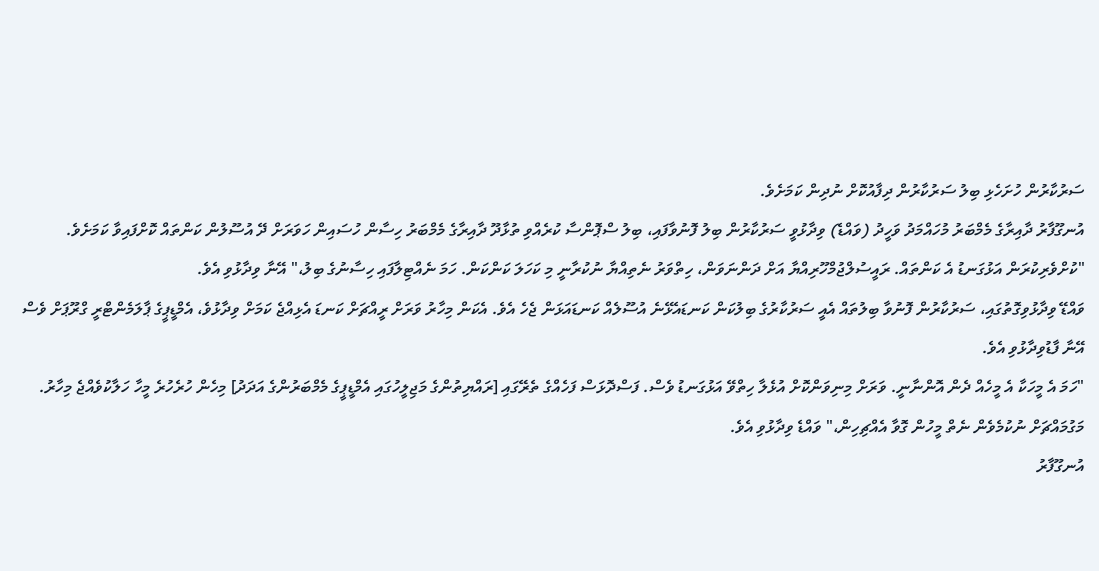ސަރުކާރުން ހުށަހެޅި ބިލު ސަރުކާރުން ދިފާއުކޮށް ނުދިން ކަމަށެވެ.
އުނގޫފާރު ދާއިރާގެ މެމްބަރު މުހައްމަދު ވަހީދު (ވައްޑެ) ވިދާޅުވީ ސަރުކާރުން ބިލު ފޮނުވާފައި، ބިލު ސްޕޮންސާ ކުރެއްވި ތުޅާދޫ ދާއިރާގެ މެމްބަރު ހިސާން ހުސައިން ހަވަރަށް ދޭ އުސޫލުން ކަންތައް ކޮށްފައިވާ ކަމަށެވެ.
"ކުށްވެރިކުރަން އަޅުގަނޑު އެ ކަންތައް. ރައީސުލްޖުމްހޫރިއްޔާ އަށް ދަންނަވަން، ހިތްވަރު ނެތިއްޔާ ނުކުރާނީ މި ކަހަލަ ކަންކަން. ހަމަ ނެއްޓިލާފައި ހިސާނުގެ ބިލު،" އޭނާ ވިދާޅުވި އެވެ.
ވައްޑޭ ވިދާޅުވިގޮތުގައި، ސަރުކާރުން ފޮނުވާ ބިލުތައް އެއީ ސަރުކާރުގެ ބިލުކަން ކަނޑައެޅޭނެ އުސޫލެއް ކަނޑައަޅަން ޖެހެ އެވެ. އެކަން މިހާރު ވަރަށް ރީއްޗަށް ކަނޑަ އެޅިއްޖެ ކަމަށް ވިދާޅުވެ، އެމްޑީޕީގެ ޕާލަމެންޓްރީ ގްރޫޕަށް ވެސް އޭނާ ފާޑުވިދާޅުވި އެވެ.
"ހަމަ އެ މީހަކާ އެ މީހެއް ދެން އޮންނާނީ. ވަރަށް މިނިވަންކޮށް އުޅެލާ ހިތްވޭ އަޅުގަނޑު ވެސް. ފަސްދޮޅަސް ފަހެއްގެ ތެރޭގައި [ރައްޔިތުންގެ މަޖިލީހުގައި އެމްޑީޕީގެ މެމްބަރުންގެ އަދަދު] މިހެން ހުރެހުރެ މީހާ ހަލާކުވެއްޖެ މިހާރު. މަގުމައްޗަށް ނުކުމެވެން ނެތް މީހުން ގޮވާ އެއްޗިހިން،" ވައްޑެ ވިދާޅުވި އެވެ.
އުނގޫފާރު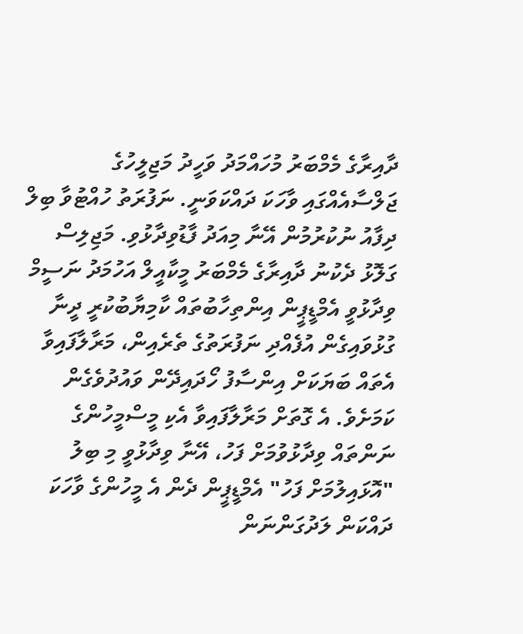ދާއިރާގެ މެމްބަރު މުހައްމަދު ވަހީދު މަޖިލީހުގެ ޖަލްސާއެއްގައި ވާހަކަ ދައްކަވަނީ. ނަފުރަތު ހުއްޓުވާ ބިލް ދިފާއު ނުކުރުމުން އޭނާ މިއަދު ފާޑުވިދާޅުވި. މަޖިލިސް
ގަލޮޅު ދެކުނު ދާއިރާގެ މެމްބަރު މީކާއީލް އަހުމަދު ނަސީމް ވިދާޅުވީ އެމްޑީޕީން އިންތިހާބުތައް ކާމިޔާބުކުރީ ދީނާ ގުޅުވައިގެން އުފެއްދި ނަފުރަތުގެ ތެރެއިން، މަރާލާފައިވާ އެތައް ބަޔަކަށް އިންސާފު ހޯދައިދޭން ވައުދުވެގެން ކަމަށެވެ. އެ ގޮތަށް މަރާލާފައިވާ އެކި މީސްމީހުންގެ ނަންތައް ވިދާޅުވުމަށް ފަހު، އޭނާ ވިދާޅުވީ މި ބިލު "އޮޅައިލުމަށް ފަހު" އެމްޑީޕީން ދެން އެ މީހުންގެ ވާހަކަ ދައްކަން ލަދުގަންނަން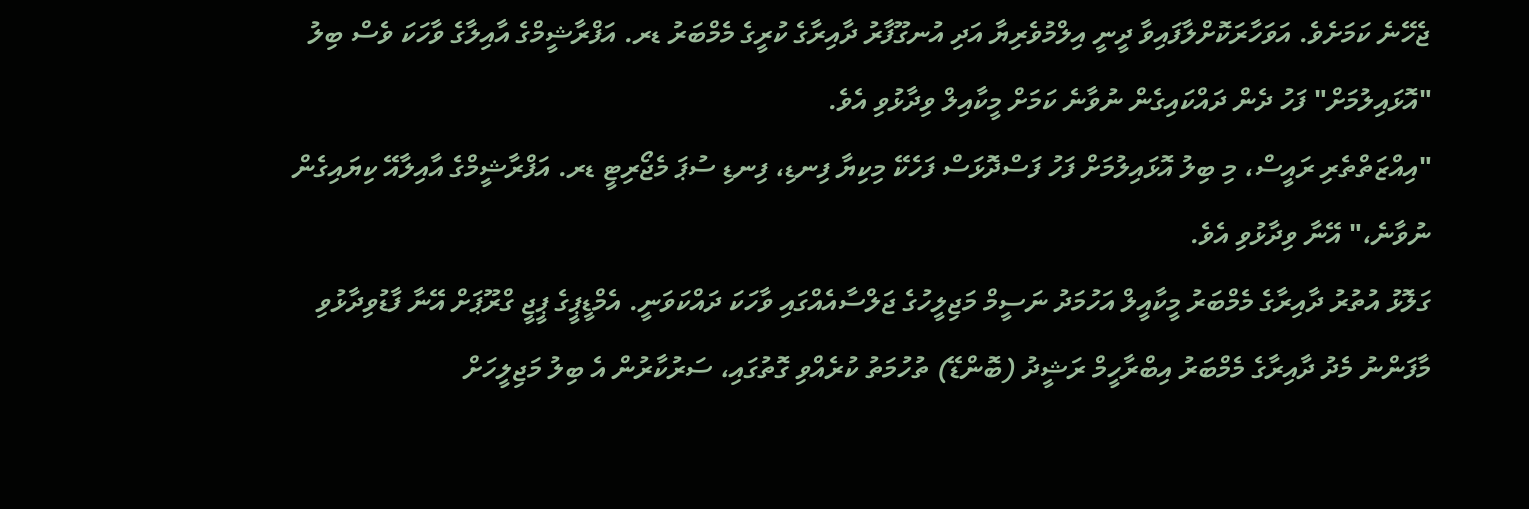ޖެހޭނެ ކަމަށެވެ. އަވަހާރަކޮށްލާފައިވާ ދީނީ އިލްމުވެރިޔާ އަދި އުނގޫފާރު ދާއިރާގެ ކުރީގެ މެމްބަރު ޑރ. އަފްރާޝީމްގެ އާއިލާގެ ވާހަކަ ވެސް ބިލު "އޮޅައިލުމަށް" ފަހު ދެން ދައްކައިގެން ނުވާނެ ކަމަށް މީކާއިލް ވިދާޅުވި އެވެ.
"އިއްޒަތްތެރި ރައީސް، މި ބިލު އޮޅައިލުމަށް ފަހު ފަސްދޮޅަސް ފަހެކޭ މިކިޔާ ފިނޑި، ފިނޑި ސުޕަ މެޖޯރިޓީ ޑރ. އަފްރާޝީމްގެ އާއިލާއޭ ކިޔައިގެން ނުވާނެ،" އޭނާ ވިދާޅުވި އެވެ.
ގަލޮޅު އުތުރު ދާއިރާގެ މެމްބަރު މީކާއީލް އަހުމަދު ނަސީމް މަޖިލީހުގެ ޖަލްސާއެއްގައި ވާހަކަ ދައްކަވަނީ. އެމްޑީޕީގެ ޕީޖީ ގްރޫޕަށް އޭނާ ފާޑުވިދާޅުވި
މާފަންނު މެދު ދާއިރާގެ މެމްބަރު އިބްރާހީމް ރަޝީދު (ބޮންޑޭ) ތުހުމަތު ކުރެއްވި ގޮތުގައި، ސަރުކާރުން އެ ބިލު މަޖިލީހަށް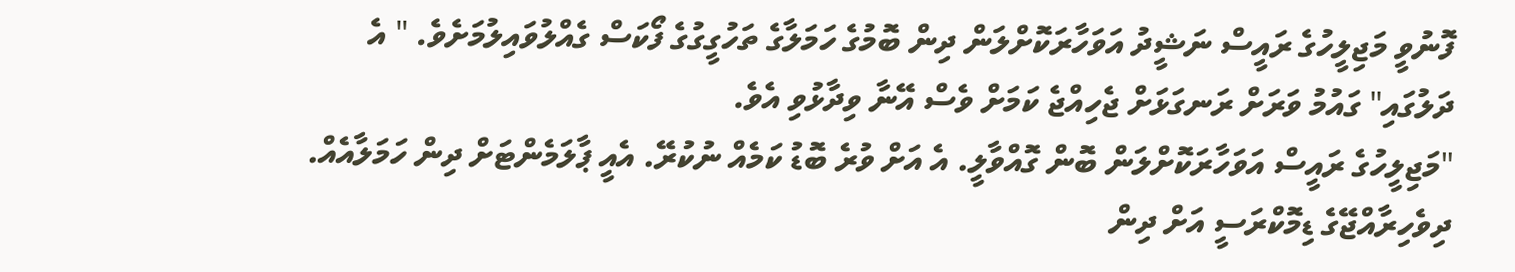ފޮނުވީ މަޖިލީހުގެ ރައީސް ނަޝީދު އަވަހާރަކޮށްލަން ދިން ބޮމުގެ ހަމަލާގެ ތަހުގީގުގެ ފޯކަސް ގެއްލުވައިލުމަށެވެ. " އެ ދަލުގައި" ގައުމު ވަރަށް ރަނގަޅަށް ޖެހިއްޖެ ކަމަށް ވެސް އޭނާ ވިދާޅުވި އެވެ.
"މަޖިލީހުގެ ރައީސް އަވަހާރަކޮށްލަން ބޮން ގޮއްވާލީ. އެ އަށް ވުރެ ބޮޑު ކަމެއް ނުކުރޭ. އެއީ ޕާލަމެންޓަށް ދިން ހަމަލާއެއް. ދިވެހިރާއްޖޭގެ ޑިމޮކްރަސީ އަށް ދިން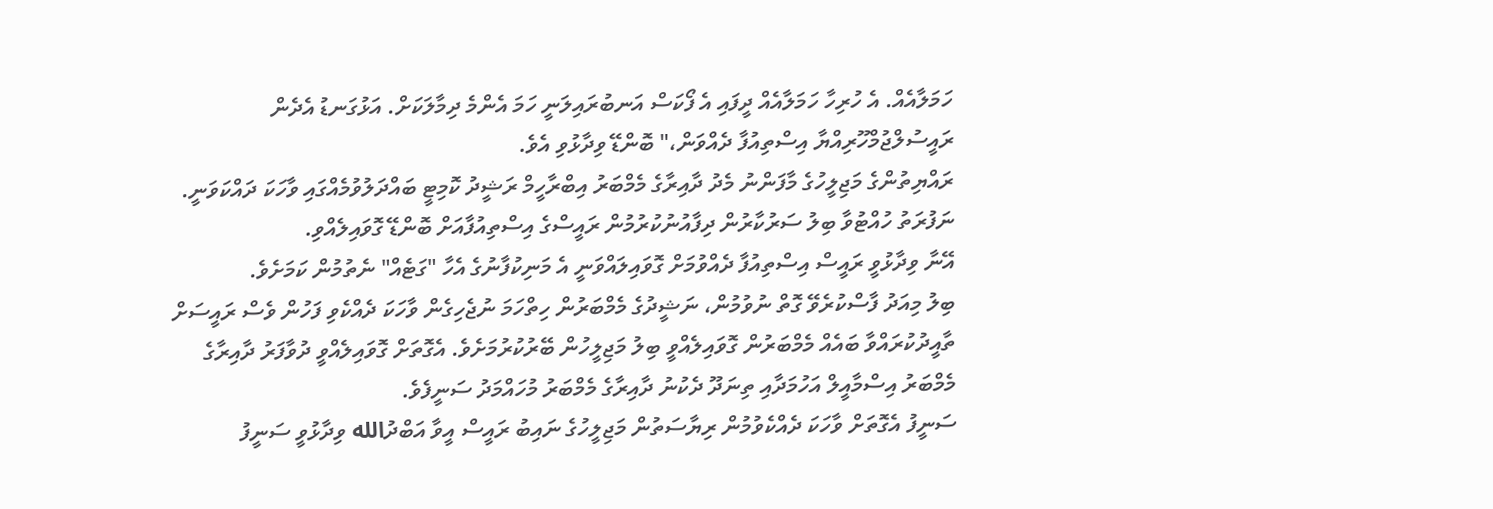ހަމަލާއެއް. އެ ހުރިހާ ހަމަލާއެއް ދީފައި އެ ފޯކަސް އަނބުރައިލަނީ ހަމަ އެންމެ ދިމާލަކަށް. އަޅުގަނޑު އެދެން ރައީސުލްޖުމްހޫރިއްޔާ އިސްތިއުފާ ދެއްވަން،" ބޮންޑޭ ވިދާޅުވި އެވެ.
ރައްޔިތުންގެ މަޖިލީހުގެ މާފަންނު މެދު ދާއިރާގެ މެމްބަރު އިބްރާހީމް ރަޝީދު ކޮމިޓީ ބައްދަލުވުމެއްގައި ވާހަކަ ދައްކަވަނީ. ނަފުރަތު ހުއްޓުވާ ބިލު ސަރުކާރުން ދިފާއުނުކުރުމުން ރައީސްގެ އިސްތިއުފާއަށް ބޮންޑޭ ގޮވައިލެއްވި.
އޭނާ ވިދާޅުވީ ރައީސް އިސްތިއުފާ ދެއްވުމަށް ގޮވައިލައްވަނީ އެ މަނިކުފާނުގެ އެހާ "ގަޓެއް" ނެތުމުން ކަމަށެވެ.
ބިލު މިއަދު ފާސްކުރެވޭ ގޮތް ނުވުމުން، ނަޝީދުގެ މެމްބަރުން ހިތްހަމަ ނުޖެހިގެން ވާހަކަ ދެއްކެވި ފަހުން ވެސް ރައީސަށް ތާއީދުކުރައްވާ ބައެއް މެމްބަރުން ގޮވައިލެއްވީ ބިލު މަޖިލީހުން ބޭރުކުރުމަށެވެ. އެގޮތަށް ގޮވައިލެއްވީ ދުވާފަރު ދާއިރާގެ މެމްބަރު އިސްމާއީލް އަހުމަދާއި ތިނަދޫ ދެކުނު ދާއިރާގެ މެމްބަރު މުހައްމަދު ސަނީފެވެ.
ސަނީފު އެގޮތަށް ވާހަކަ ދެއްކެވުމުން ރިޔާސަތުން މަޖިލީހުގެ ނައިބު ރައީސް އީވާ އަބްދުالله ވިދާޅުވީ ސަނީފު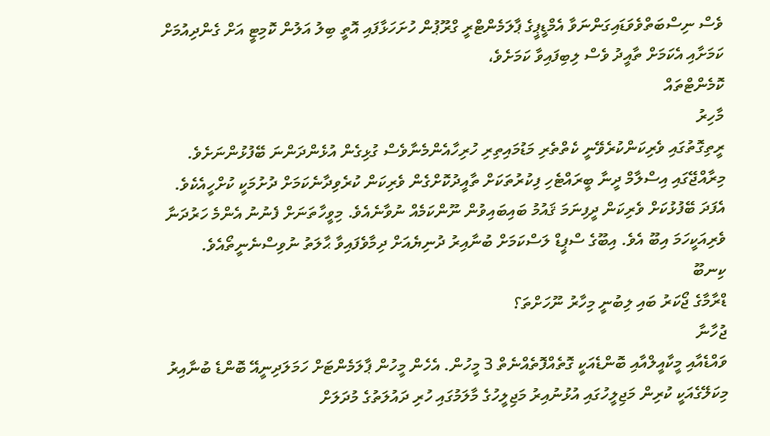ވެސް ނިސްބަތްވެވަޑައިގަންނަވާ އެމްޑީޕީގެ ޕާލަމެންޓްރީ ގްރޫޕުން ހުށަހަޅާފައި އޮތީ ބިލު އަލުން ކޮމިޓީ އަށް ގެންދިއުމަށް ކަމަށާއި އެކަމަށް ތާއީދު ވެސް ލިބިފައިވާ ކަމަށެވެ،
ކޮމެންޓްތައް
މާހިރު
ރީތިގޮތުގައި ވެރިކަންކުރެވޭނީ ކެތްތެރި މަޑުމައިތިރި ހުރިހާއެންމެނާވެސް ގުޅިގެން އުޅެންދަންނަ ބޭފުޅުންނަށެވެ. މިރާއްޖޭގައި އިސްލާމް ދީނާ ބީރައްޓެހި ފިކުރުތަކަށް ތާއީދުކޮށްގެން ވެރިކަން ކުރެވިދާނެކަމަށް ދުށުމަކީ ކުށްހީއެކެވެ. އެފަދަ ބޭފުޅުކަށް ވެރިކަން ދީފިނަމަ ޤައުމު ބައިބައިވުން ނޫންކަމެއް ނުވާނެއެވެ. މިވީހާތަނަށް ފެނުނު އެންމެ ހަރުދަނާ ވެރިއަކީހަމަ އިބޫ އެވެ. އިބޫގެ ސްޕީޑް ލަސްކަމަށް ބުނާއިރު ދުނިޔެއަށް ދިމާވެފައިވާ ޙާލަތު ނުވިސްނެނީތޯއެވެ.
ކިނބޫ
ޑްރާމާގެ ޖޯކަރު ބައި ލިބުނީ މިހާރު ނޫހަށްތަ؟
ޖުހާނާ
ވައްޑެއާއި މީކާއީލްއާއި ބޮންޑެއަކީ ގޮތެއްފޮތެއްނެތް 3 މީހުން. އެހެން މީހުން ޕާލަމެންޓަށް ހަމަލަދިނީއޭ ބޮންޑެ ބުނާއިރު މިކަލޭގެއަކީ ކުރިން މަޖިލީހުގައި އުޅުނުއިރު މަޖިލީހުގެ މާލަމުގައި ހުރި ދައުލަތުގެ މުދަލަށް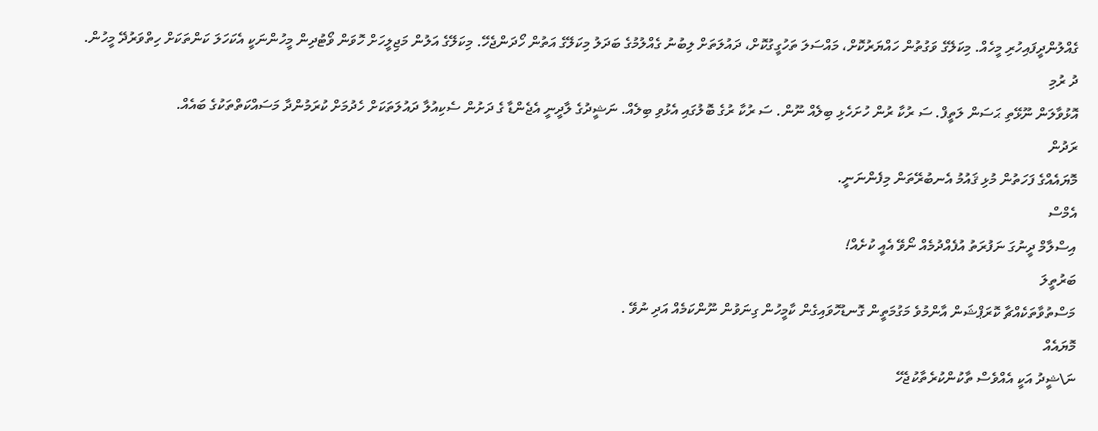ގެއްލުންދީފައިހުރި މީހެއް. މިކަލޭގެ ވަގުތުން ހައްޔަރުކޮށް، މައްސަލަ ތަހުގީގުކޮށް، ދައުލަތަށް ލިބުނު ގެއްލުމުގެ ބަދަލު މިކަލޭގެ އަތުން ހޯދަންޖެހޭ. މިކަލޭގެ އަލުން މަޖިލީހަށް ހޮވަން ވޯޓުދިން މީހުންނަކީ އެކަހަލަ ކަންތަކަށް ހިތްވަރުދޭ މީހުން.
ދު ރުމި
އޮޅުވާލަން ނޫޅޭތި ޙަސަން ލަތީފް. ސަ ރުކާ ރުން ހުށަހެޅި ބިލެއް ނޫން. ސަ ރުކާ ރުގެ ބޮލުގައި އެޅުވި ބިލެއް. ނަޝީދުގެ ލާދީނީ އެޖެންޑާ ގެ ދަށުން ސެކިއުލާ ދައުލަތަކަށް ހެދުމަށް ކުރަމުންދާ މަސައްކަތްތަކުގެ ބައެއް.
ރަދުން
މޮޔައެއްގެ ފަހަތުން މުޅި ޤައުމު އެނބުރޭތަން މިފެންނަނީ.
އެމްސް
އިސްލާމް ދީނުގަ ނަފުރަތު އުފެއްދުމެއް ނޯވޭ އެއީ ކުށެއް!
ބަރުތީލަ
މަސްތުވާތަކެއްޗާ ކޮރަޕްޝަން އާންމުވެ މަގުމަތީން ގޮނޑުހޮވައިގެން ކާމީހުން ގިނަވުން ނޫންކަމެއް އަދި ނުވޭ .
މޮޔައެއް
ނަ\ޝީދު އަކީ އެއްވެސް ތާކުންކުރެތާކުޖެހޭ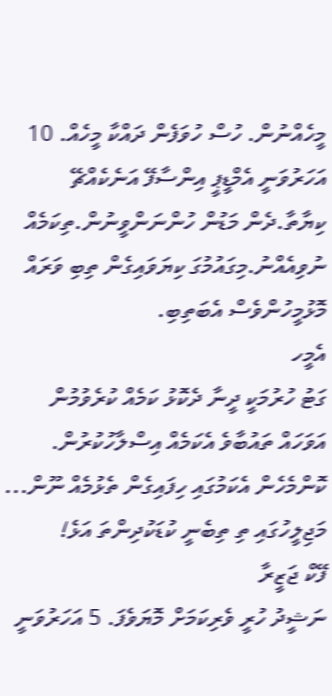މީހެއްނުން. ހުސް ހުވަފެން ދައްކާ މީހެއް. 10 އަހަރުވަނީ އެމްޑީޕީ އިންސާފޭ އަނެކެއްޗޭ ކިޔާތާ.ދެން މަޑުން ހުންނަންވީނުން.ތިކަމެއް ނުވިއެއްނު.މިގައުމުގަ ކިޔަވައިގެން ތިބި ވަރައް މޮޅުމީހުންވެސް އެބަތިބި.
އެމީހ
ގަޓު ހުރުމަކީ ދީނާ ދެކޮޅު ކަމެއް ކުރެވުމުން އަވަހައް ތައުބާވެ އެކަމެއް އިސްލާހުކުރުން. ކޮންމެހެން އެކަމުގައި ހިފައިގެން ތެޅުމެއް ނޫން... މަޖިލީހުގައި ތި ތިބެނީ ކުޑަކުދިންތަ އަޅެ!
ފޭކް ޖަޒީރާ
ނަޝީދު ހުރީ ވެރިކަމަށް މޮޔަވެފަ. 5 އަހަރުވަނީ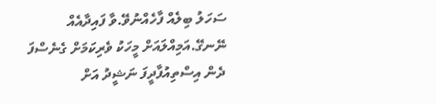ސަހަލު ބިލެއް ފާހެއްނުވޭ.ވާ ފައިދާއެއް ނޭނގޭ.އަމިއްލައަށް މީހަކު ވެރިކަމަށް ގެނެސްފަ ދެން އިސްތިއުފާދީފަ ނަޝީދު އަށް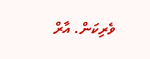ވެރިކަން. އާރް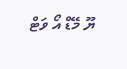ޔޫ މޭޑް އޯ ވަޓް